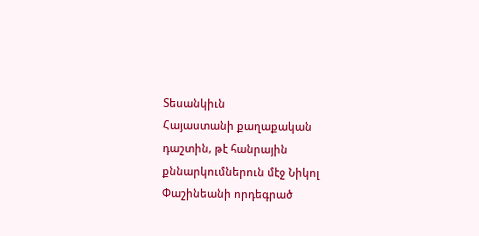Տեսանկիւն
Հայաստանի քաղաքական դաշտին, թէ հանրային քննարկումներուն մէջ Նիկոլ Փաշինեանի որդեգրած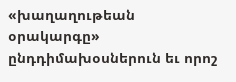«խաղաղութեան օրակարգը» ընդդիմախօսներուն եւ որոշ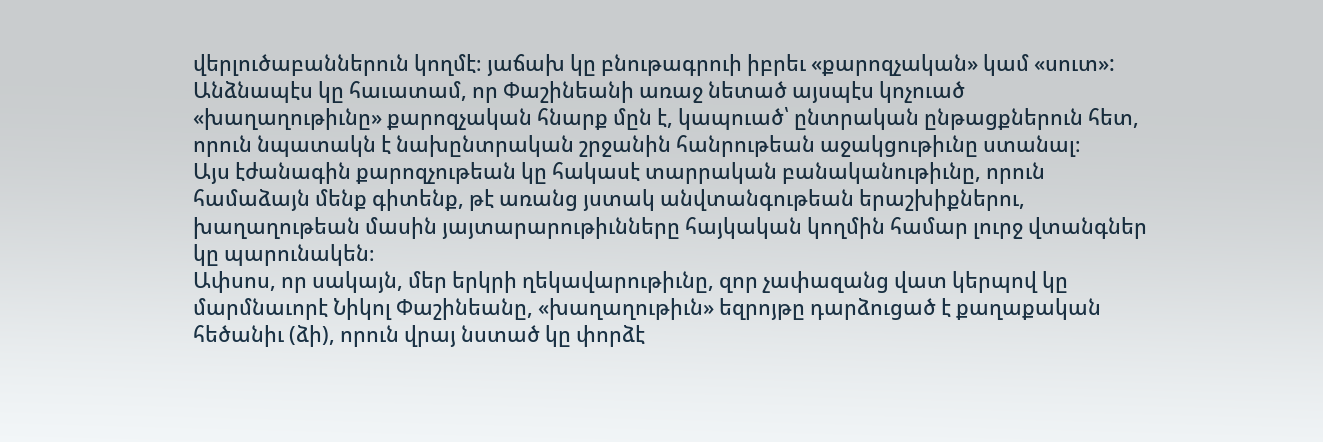վերլուծաբաններուն կողմէ։ յաճախ կը բնութագրուի իբրեւ «քարոզչական» կամ «սուտ»:
Անձնապէս կը հաւատամ, որ Փաշինեանի առաջ նետած այսպէս կոչուած «խաղաղութիւնը» քարոզչական հնարք մըն է, կապուած՝ ընտրական ընթացքներուն հետ, որուն նպատակն է նախընտրական շրջանին հանրութեան աջակցութիւնը ստանալ։
Այս էժանագին քարոզչութեան կը հակասէ տարրական բանականութիւնը, որուն համաձայն մենք գիտենք, թէ առանց յստակ անվտանգութեան երաշխիքներու, խաղաղութեան մասին յայտարարութիւնները հայկական կողմին համար լուրջ վտանգներ կը պարունակեն։
Ափսոս, որ սակայն, մեր երկրի ղեկավարութիւնը, զոր չափազանց վատ կերպով կը մարմնաւորէ Նիկոլ Փաշինեանը, «խաղաղութիւն» եզրոյթը դարձուցած է քաղաքական հեծանիւ (ձի), որուն վրայ նստած կը փորձէ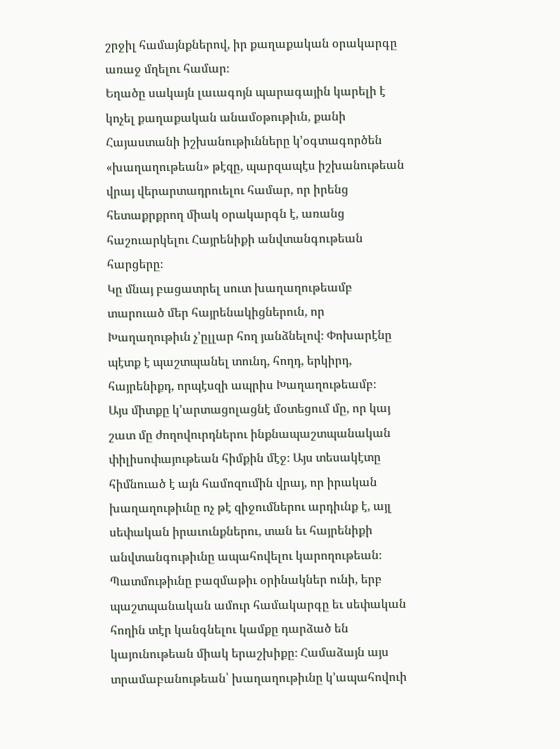շրջիլ համայնքներով, իր քաղաքական օրակարգը առաջ մղելու համար։
Եղածը սակայն լաւագոյն պարագային կարելի է կոչել քաղաքական անամօթութիւն, քանի Հայաստանի իշխանութիւնները կ’օգտագործեն «խաղաղութեան» թէզը, պարզապէս իշխանութեան վրայ վերարտադրուելու համար, որ իրենց հետաքրքրող միակ օրակարգն է, առանց հաշուարկելու Հայրենիքի անվտանգութեան հարցերը։
Կը մնայ բացատրել սուտ խաղաղութեամբ տարուած մեր հայրենակիցներուն, որ Խաղաղութիւն չ’ըլլար հող յանձնելով։ Փոխարէնը պէտք է պաշտպանել տունդ, հողդ, երկիրդ, հայրենիքդ, որպէսզի ապրիս Խաղաղութեամբ։
Այս միտքը կ’արտացոլացնէ մօտեցում մը, որ կայ շատ մը ժողովուրդներու ինքնապաշտպանական փիլիսոփայութեան հիմքին մէջ։ Այս տեսակէտը հիմնուած է այն համոզումին վրայ, որ իրական խաղաղութիւնը ոչ թէ զիջումներու արդիւնք է, այլ սեփական իրաւունքներու, տան եւ հայրենիքի անվտանգութիւնը ապահովելու կարողութեան։
Պատմութիւնը բազմաթիւ օրինակներ ունի, երբ պաշտպանական ամուր համակարգը եւ սեփական հողին տէր կանգնելու կամքը դարձած են կայունութեան միակ երաշխիքը։ Համաձայն այս տրամաբանութեան՝ խաղաղութիւնը կ’ապահովուի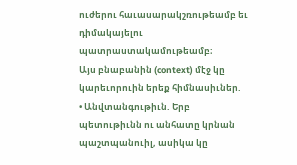ուժերու հաւասարակշռութեամբ եւ դիմակայելու պատրաստակամութեամբ։
Այս բնաբանին (context) մէջ կը կարեւորուին երեք հիմնասիւներ.
• Անվտանգութիւն. Երբ պետութիւնն ու անհատը կրնան պաշտպանուիլ, ասիկա կը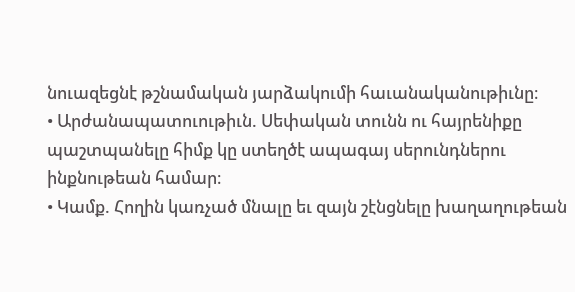նուազեցնէ թշնամական յարձակումի հաւանականութիւնը։
• Արժանապատուութիւն. Սեփական տունն ու հայրենիքը պաշտպանելը հիմք կը ստեղծէ ապագայ սերունդներու ինքնութեան համար։
• Կամք. Հողին կառչած մնալը եւ զայն շէնցնելը խաղաղութեան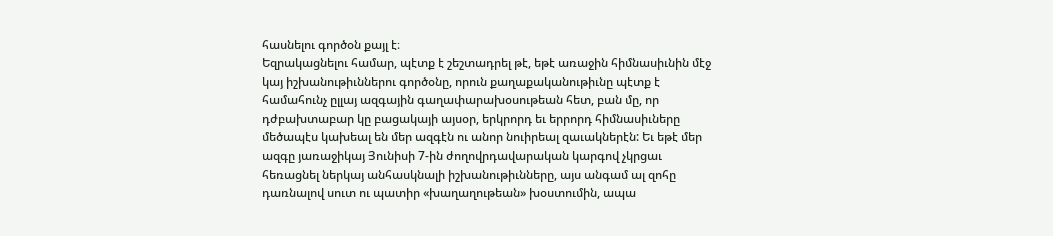հասնելու գործօն քայլ է։
Եզրակացնելու համար, պէտք է շեշտադրել թէ, եթէ առաջին հիմնասիւնին մէջ կայ իշխանութիւններու գործօնը, որուն քաղաքականութիւնը պէտք է համահունչ ըլլայ ազգային գաղափարախօսութեան հետ, բան մը, որ դժբախտաբար կը բացակայի այսօր, երկրորդ եւ երրորդ հիմնասիւները մեծապէս կախեալ են մեր ազգէն ու անոր նուիրեալ զաւակներէն: Եւ եթէ մեր ազգը յառաջիկայ Յունիսի 7-ին ժողովրդավարական կարգով չկրցաւ հեռացնել ներկայ անհասկնալի իշխանութիւնները, այս անգամ ալ զոհը դառնալով սուտ ու պատիր «խաղաղութեան» խօստումին, ապա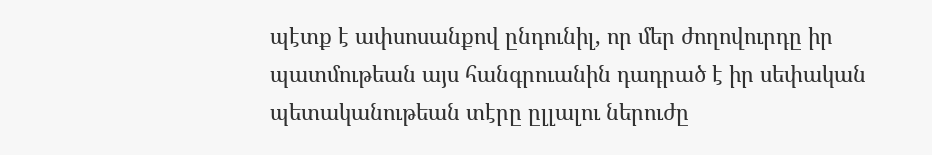պէտք է ափսոսանքով ընդունիլ, որ մեր ժողովուրդը իր պատմութեան այս հանգրուանին դադրած է իր սեփական պետականութեան տէրը ըլլալու ներուժը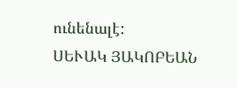ունենալէ:
ՍԵՒԱԿ ՅԱԿՈԲԵԱՆ